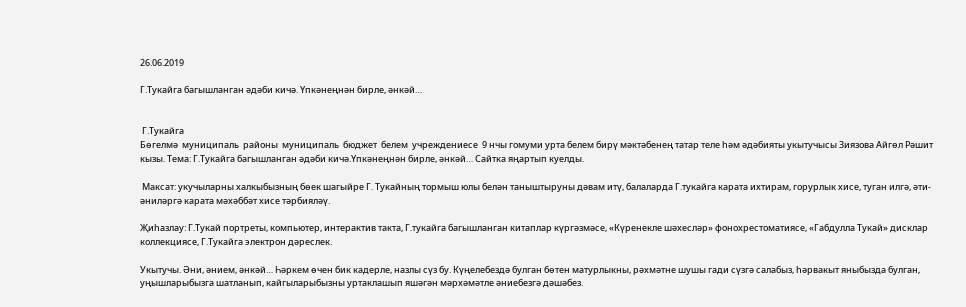26.06.2019

Г.Тукайга багышланган әдәби кичә. Үпкәнеңнән бирле, әнкәй…


 Г.Тукайга
Бөгелмә  муниципаль  районы  муниципаль  бюджет  белем  учреждениесе  9 нчы гомуми урта белем бирү мәктәбенең татар теле һәм әдәбияты укытучысы Зиязова Айгөл Рәшит кызы. Тема: Г.Тукайга багышланган әдәби кичә.Үпкәнеңнән бирле, әнкәй… Сайтка яңартып куелды.

 Максат: укучыларны халкыбызның бөек шагыйре Г. Тукайның тормыш юлы белән таныштыруны дәвам итү, балаларда Г.тукайга карата ихтирам, горурлык хисе, туган илгә, әти-әниләргә карата мәхәббәт хисе тәрбияләү.

Җиһазлау: Г.Тукай портреты, компьютер, интерактив такта, Г.тукайга багышланган китаплар күргәзмәсе, «Күренекле шәхесләр» фонохрестоматиясе, «Габдулла Тукай» дисклар коллекциясе, Г.Тукайга электрон дәреслек.

Укытучы. Әни, әнием, әнкәй… Һәркем өчен бик кадерле, назлы сүз бу. Күңелебездә булган бөтен матурлыкны, рәхмәтне шушы гади сүзгә салабыз, һәрвакыт яныбызда булган, уңышларыбызга шатланып, кайгыларыбызны уртаклашып яшәгән мәрхәмәтле әниебезгә дәшәбез.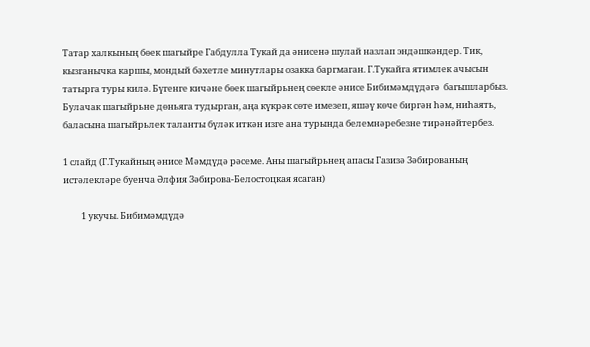Татар халкының бөек шагыйре Габдулла Тукай да әнисенә шулай назлап эндәшкәндер. Тик, кызганычка каршы, мондый бәхетле минутлары озакка баргмаган. Г.Тукайга ятимлек ачысын татырга туры килә. Бүгенге кичәне бөек шагыйрьнең сөекле әнисе Бибимәмдүдәгә  багышларбыз. Булачак шагыйрьне дөньяга тудырган, аңа күкрәк сөте имезеп, яшәү көче биргән һәм, ниһаять, баласына шагыйрьлек таланты бүләк иткән изге ана турында белемнәребезне тирәнәйтербез.

1 слайд (Г.Тукайның әнисе Мәмдүдә рәсеме. Аны шагыйрьнең апасы Газизә Зәбированың истәлекләре буенча Әлфия Зәбирова-Белостоцкая ясаган)

         1 укучы. Бибимәмдүдә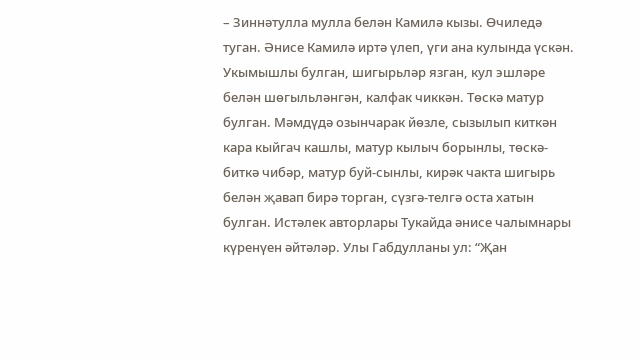– Зиннәтулла мулла белән Камилә кызы. Өчиледә туган. Әнисе Камилә иртә үлеп, үги ана кулында үскән. Укымышлы булган, шигырьләр язган, кул эшләре белән шөгыльләнгән, калфак чиккән. Төскә матур булган. Мәмдүдә озынчарак йөзле, сызылып киткән кара кыйгач кашлы, матур кылыч борынлы, төскә-биткә чибәр, матур буй-сынлы, кирәк чакта шигырь белән җавап бирә торган, сүзгә-телгә оста хатын булган. Истәлек авторлары Тукайда әнисе чалымнары күренүен әйтәләр. Улы Габдулланы ул: “Җан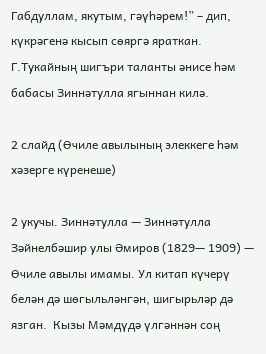Габдуллам, якутым, гәүһәрем!” – дип, күкрәгенә кысып сөяргә яраткан. Г.Тукайның шигъри таланты әнисе һәм бабасы Зиннәтулла ягыннан килә.

2 слайд (Өчиле авылының элеккеге һәм хәзерге күренеше)

2 укучы. Зиннәтулла — Зиннәтулла Зәйнелбәшир улы Әмиров (1829— 1909) — Өчиле авылы имамы. Ул китап күчерү белән дә шөгыльләнгән, шигырьләр дә язган.  Кызы Мәмдүдә үлгәннән соң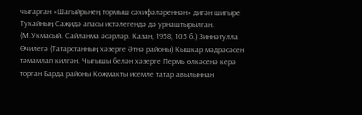чыгарган «Шагыйрьнең тормыш сәхифәләреннән» дигән шигыре Тукайның Саҗидә апасы истәлегендә дә урнаштырылган. (М.Укмасый. Сайланма әсәрләр. Казан, 1958, 105 б.) Зиннәтулла Өчилегә (Татарстанның хәзерге Әтнә районы) Кышкар мәдрәсәсен тәмамлап килгән. Чыгышы белән хәзерге Пермь өлкәсенә керә торган Барда районы Коҗмакты исемле татар авылыннан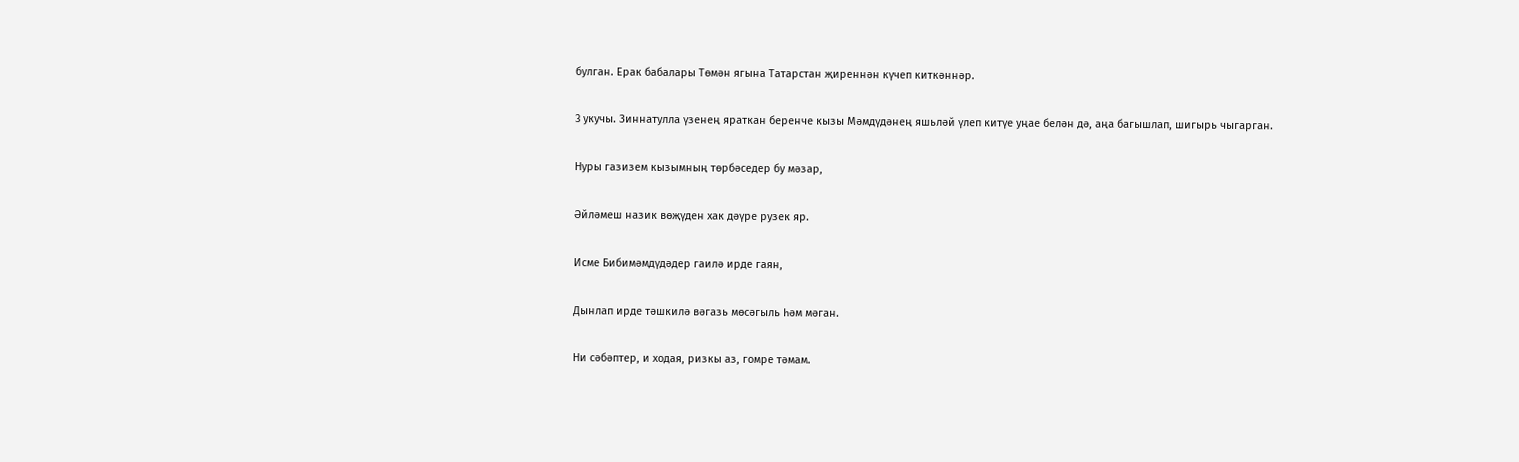булган. Ерак бабалары Төмән ягына Татарстан җиреннән күчеп киткәннәр.

3 укучы. Зиннатулла үзенең яраткан беренче кызы Мәмдүдәнең яшьләй үлеп китүе уңае белән дә, аңа багышлап, шигырь чыгарган.

Нуры газизем кызымның төрбәседер бу мәзар,

Әйләмеш назик вөҗүден хак дәүре рузек яр.

Исме Бибимәмдүдәдер гаилә ирде гаян,

Дынлап ирде тәшкилә вәгазь мөсәгыль һәм мәган.

Ни сәбәптер, и ходая, ризкы аз, гомре тәмам.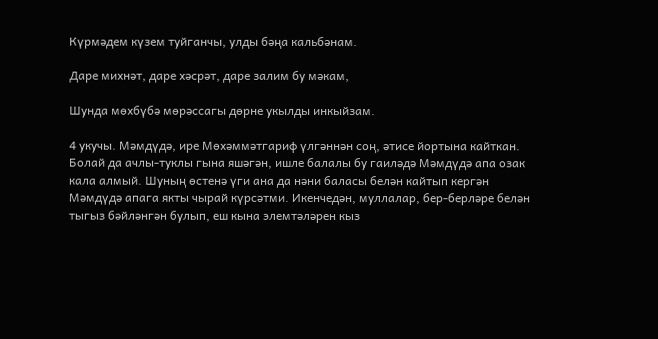Күрмәдем күзем туйганчы, улды бәңа кальбәнам.

Даре михнәт, даре хәсрәт, даре залим бу мәкам,

Шунда мөхбүбә мөрәссагы дөрне укылды инкыйзам.

4 укучы. Мәмдүдә, ире Мөхәммәтгариф үлгәннән соң, әтисе йортына кайткан.  Болай да ачлы-туклы гына яшәгән, ишле балалы бу гаиләдә Мәмдүдә апа озак кала алмый. Шуның өстенә үги ана да нәни баласы белән кайтып кергән Мәмдүдә апага якты чырай күрсәтми. Икенчедән, муллалар, бер-берләре белән тыгыз бәйләнгән булып, еш кына элемтәләрен кыз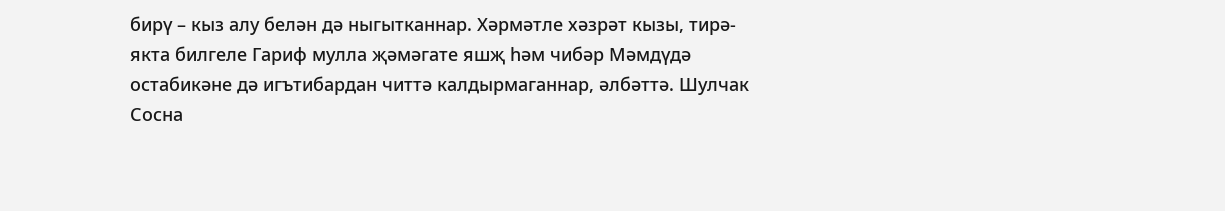бирү – кыз алу белән дә ныгытканнар. Хәрмәтле хәзрәт кызы, тирә-якта билгеле Гариф мулла җәмәгате яшҗ һәм чибәр Мәмдүдә остабикәне дә игътибардан читтә калдырмаганнар, әлбәттә. Шулчак Сосна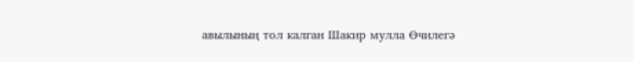авылының тол калган Шакир мулла Өчилегә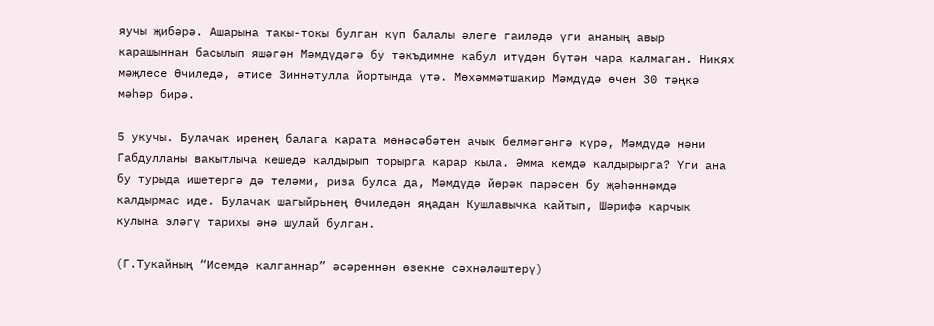яучы җибәрә. Ашарына такы-токы булган күп балалы әлеге гаиләдә үги ананың авыр карашыннан басылып яшәгән Мәмдүдәгә бу тәкъдимне кабул итүдән бүтән чара калмаган. Никях мәҗлесе Өчиледә, әтисе Зиннәтулла йортында үтә. Мөхәммәтшакир Мәмдүдә өчен 30 тәңкә мәһәр бирә.

5 укучы. Булачак иренең балага карата мөнәсәбәтен ачык белмәгәнгә күрә, Мәмдүдә нәни Габдулланы вакытлыча кешедә калдырып торырга карар кыла. Әмма кемдә калдырырга? Үги ана бу турыда ишетергә дә теләми, риза булса да, Мәмдүдә йөрәк парәсен бу җәһәннәмдә калдырмас иде. Булачак шагыйрьнең Өчиледән яңадан Кушлавычка кайтып, Шәрифә карчык кулына эләгү тарихы әнә шулай булган.

(Г.Тукайның “Исемдә калганнар” әсәреннән өзекне сәхнәләштерү)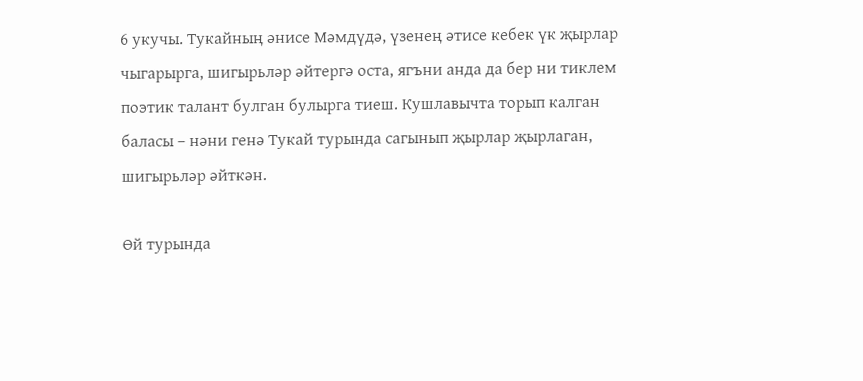6 укучы. Тукайның әнисе Мәмдүдә, үзенең әтисе кебек үк җырлар чыгарырга, шигырьләр әйтергә оста, ягъни анда да бер ни тиклем поэтик талант булган булырга тиеш. Кушлавычта торып калган баласы – нәни генә Тукай турында сагынып җырлар җырлаган, шигырьләр әйткән.

Өй турында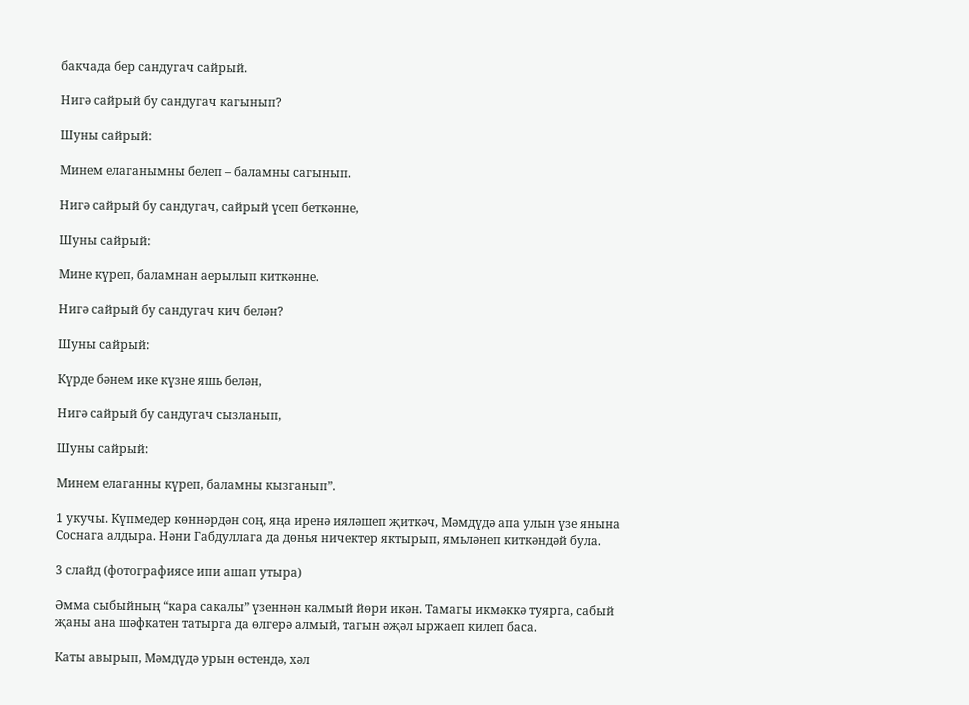бакчада бер сандугач сайрый.

Нигә сайрый бу сандугач кагынып?

Шуны сайрый:

Минем елаганымны белеп – баламны сагынып.

Нигә сайрый бу сандугач, сайрый үсеп беткәнне,

Шуны сайрый:

Мине күреп, баламнан аерылып киткәнне.

Нигә сайрый бу сандугач кич белән?

Шуны сайрый:

Күрде бәнем ике күзне яшь белән,

Нигә сайрый бу сандугач сызланып,

Шуны сайрый:

Минем елаганны күреп, баламны кызганып”.

1 укучы. Күпмедер көннәрдән соң, яңа иренә ияләшеп җиткәч, Мәмдүдә апа улын үзе янына Соснага алдыра. Нәни Габдуллага да дөнья ничектер яктырып, ямьләнеп киткәндәй була.

3 слайд (фотографиясе ипи ашап утыра)

Әмма сыбыйның “кара сакалы” үзеннән калмый йөри икән. Тамагы икмәккә туярга, сабый җаны ана шәфкатен татырга да өлгерә алмый, тагын әҗәл ыржаеп килеп баса.

Каты авырып, Мәмдүдә урын өстендә, хәл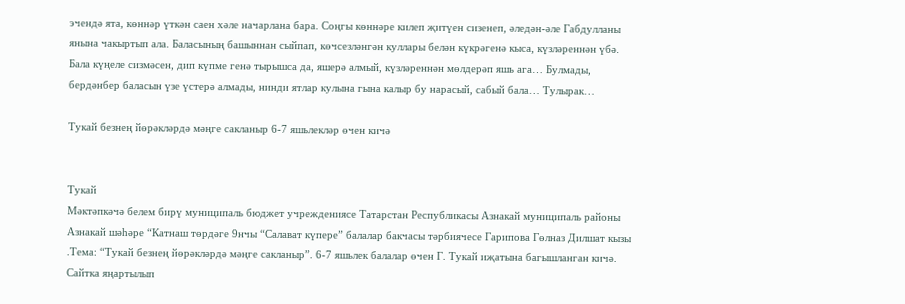эчендә ята, көннәр үткән саен хәле начарлана бара. Соңгы көннәре килеп җитүен сизенеп, әледән-әле Габдулланы янына чакыртып ала. Баласының башыннан сыйпап, көчсезләнгән куллары белән күкрәгенә кыса, күзләреннән үбә. Бала күңеле сизмәсен, дип күпме генә тырышса да, яшерә алмый, күзләреннән мөлдерәп яшь ага… Булмады, бердәнбер баласын үзе үстерә алмады, нинди ятлар кулына гына калыр бу нарасый, сабый бала… Тулырак…

Тукай безнең йөрәкләрдә мәңге сакланыр 6-7 яшьлекләр өчен кичә


Тукай
Мәктәпкәчә белем бирү муниципаль бюджет учреждениясе Татарстан Республикасы Азнакай муниципаль районы Азнакай шәһәре “Катнаш төрдәге 9нчы “Салават күпере” балалар бакчасы тәрбиячесе Гарипова Гөлназ Дилшат кызы .Тема: “Тукай безнең йөрәкләрдә мәңге сакланыр”. 6-7 яшьлек балалар өчен Г. Тукай иҗатына багышланган кичә. Сайтка яңартылып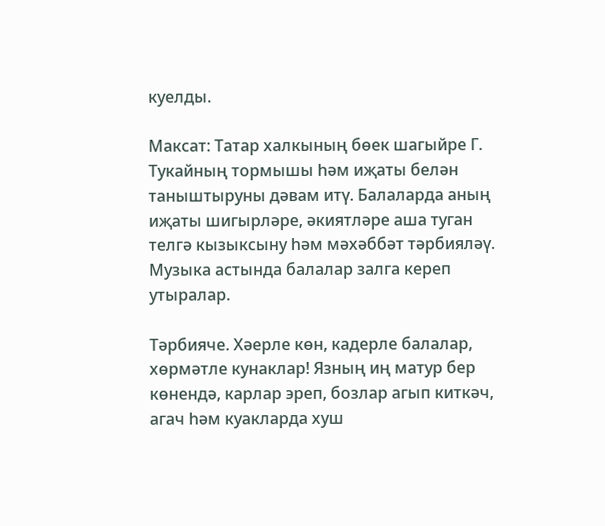куелды.

Максат: Татар халкының бөек шагыйре Г. Тукайның тормышы һәм иҗаты белән таныштыруны дәвам итү. Балаларда аның иҗаты шигырләре, әкиятләре аша туган телгә кызыксыну һәм мәхәббәт тәрбияләү.
Музыка астында балалар залга кереп утыралар.

Тәрбияче. Хәерле көн, кадерле балалар, хөрмәтле кунаклар! Язның иң матур бер көнендә, карлар эреп, бозлар агып киткәч, агач һәм куакларда хуш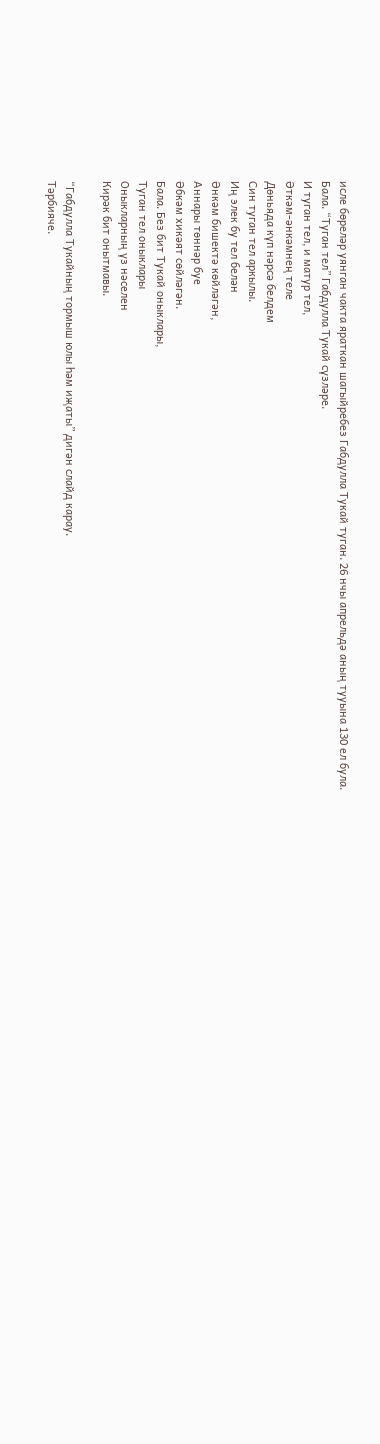исле бөреләр уянган чакта яраткан шагыйребез Габдулла Тукай туган. 26 нчы апрельдә аның тууына 130 ел була.
Бала. “Туган тел” Габдулла Тукай сүзләре.
И туган тел, и матур тел,
Әткәм-әнкәмнең теле
Дөньяда күп нәрсә белдем
Син туган тел аркылы.
Иң элек бу тел белән
Әнкәм бишектә көйләгән,
Аннары төннәр буе
Әбкәм хикәят сөйләгән.
Бала. Без бит Тукай оныклары,
Туган тел оныклары
Оныкларның үз нәселен
Кирәк бит онытмавы.

“Габдулла Тукайның тормыш юлы һәм иҗаты” дигән слайд карау.
Тәрбияче.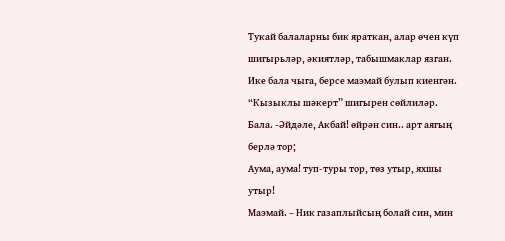Тукай балаларны бик яраткан, алар өчен күп шигырьләр, әкиятләр, табышмаклар язган.
Ике бала чыга, берсе маэмай булып киенгән.
“Кызыклы шәкерт” шигырен сөйлиләр.
Бала. -Әйдәле, Акбай! өйрән син.. арт аягың берлә тор;
Аума, аума! туп-туры тор, төз утыр, яхшы утыр!
Маэмай. – Ник газаплыйсың болай син, мин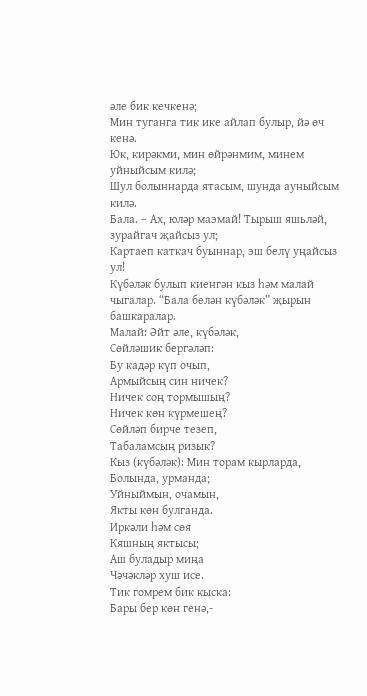әле бик кечкенә;
Мин туганга тик ике айлап булыр, йә өч кенә.
Юк, кирәкми, мин өйрәнмим, минем уйныйсым килә;
Шул болыннарда ятасым, шунда ауныйсым килә.
Бала. – Ах, юләр маэмай! Тырыш яшьләй, зурайгач җайсыз ул;
Картаеп каткач буыннар, эш белү уңайсыз ул!
Күбәләк булып киенгән кыз һәм малай чыгалар. “Бала белән күбәләк” җырын башкаралар.
Малай: Әйт әле, күбәләк,
Сөйләшик бергәләп:
Бу кадәр күп очып,
Армыйсың син ничек?
Ничек соң тормышың?
Ничек көн күрмешең?
Сөйләп бирче тезеп,
Табаламсың ризык?
Кыз (күбәләк): Мин торам кырларда,
Болында, урманда;
Уйныймын, очамын,
Якты көн булганда.
Иркәли һәм сөя
Кяшның яктысы;
Аш буладыр миңа
Чәчәкләр хуш исе.
Тик гомрем бик кыска:
Бары бер көн генә,-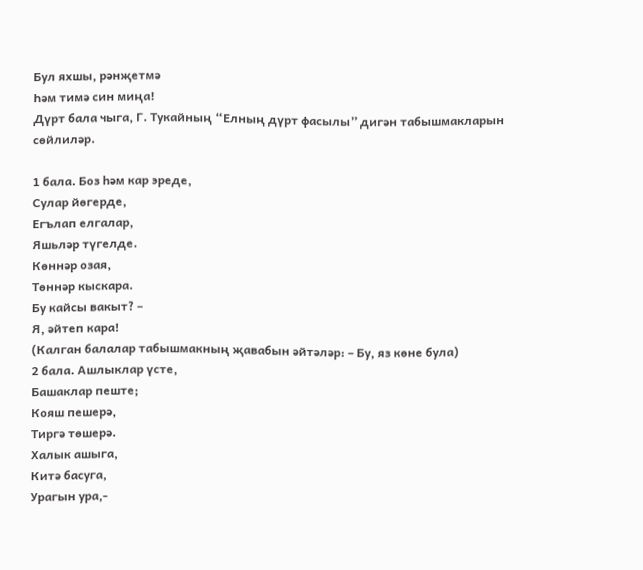Бул яхшы, рәнҗетмә
Һәм тимә син миңа!
Дүрт бала чыга, Г. Тукайның “Елның дүрт фасылы” дигән табышмакларын сөйлиләр.

1 бала. Боз һәм кар эреде,
Сулар йөгерде,
Егълап елгалар,
Яшьләр түгелде.
Көннәр озая,
Төннәр кыскара.
Бу кайсы вакыт? –
Я, әйтеп кара!
(Калган балалар табышмакның җавабын әйтәләр: – Бу, яз көне була)
2 бала. Ашлыклар үсте,
Башаклар пеште;
Кояш пешерә,
Тиргә төшерә.
Халык ашыга,
Китә басуга,
Урагын ура,-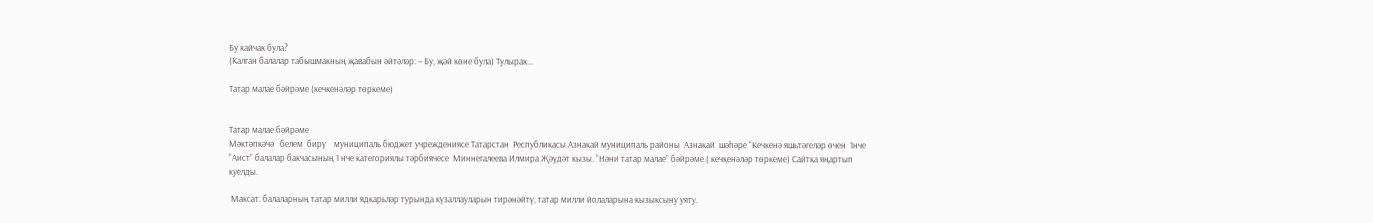Бу кайчак була?
(Калган балалар табышмакның җавабын әйтәләр: – Бу, җәй көне була) Тулырак…

Татар малае бәйрәме (кечкенәләр төркеме)


Татар малае бәйрәме
Мәктәпкәчә   белем  бирү    муниципаль бюджет учреждениясе Татарстан  Республикасы Азнакай муниципаль районы  Азнакай  шәһәре “Кечкенә яшьтәгеләр өчен  1нче “Аист” балалар бакчасының 1 нче категориялы тәрбиячесе  Миннегалеева Илмира Җәүдәт кызы. “Нәни татар малае” бәйрәме.( кечкенәләр төркеме) Сайтка яңартып куелды.

 Максат: балаларның татар милли ядкарьләр турында күзаллауларын тирәнәйтү, татар милли йолаларына кызыксыну уяту.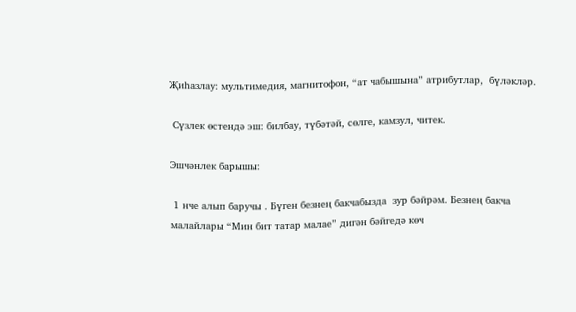Җиһазлау: мультимедия, магнитофон, “ат чабышына” атрибутлар,  бүләкләр.

 Сүзлек өстендә эш: билбау, түбәтәй, сөлге, камзул, читек.

Эшчәнлек барышы:

 1 нче алып баручы . Бүген безнең бакчабызда  зур бәйрәм. Безнең бакча малайлары “Мин бит татар малае” дигән бәйгедә көч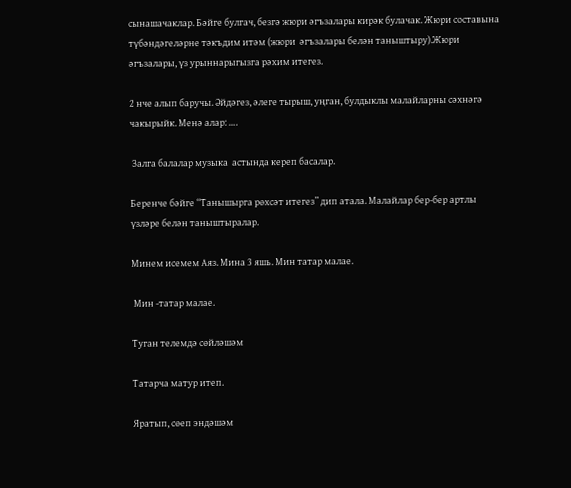сынашачаклар. Бәйге булгач, безгә жюри әгъзалары кирәк булачак. Жюри составына түбәндәгеләрне тәкъдим итәм (жюри  әгъзалары белән таныштыру).Жюри  әгъзалары, үз урыннарыгызга рәхим итегез.

2 нче алып баручы. Әйдәгез, әлеге тырыш, уңган, булдыклы малайларны сәхнәгә чакырыйк. Менә алар: ….

 Залга балалар музыка  астында кереп басалар.

Беренче бәйге “Танышырга рөхсәт итегез” дип атала. Малайлар бер-бер артлы үзләре белән таныштыралар.

Минем исемем Аяз. Мина 3 яшь. Мин татар малае.

 Мин -татар малае.

Туган телемдә сөйләшәм

Татарча матур итеп.

Яратып, сөеп эндәшәм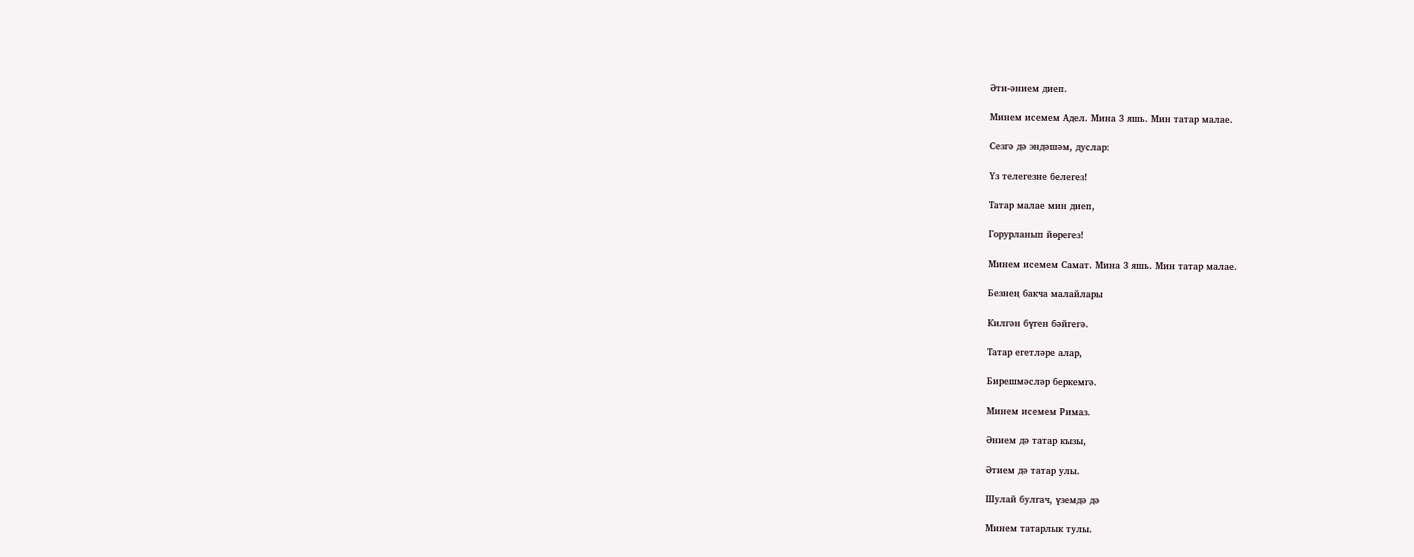Әти-әнием диеп.

Минем исемем Адел. Мина 3 яшь. Мин татар малае.

Сезгә дә эндәшәм, дуслар:

Үз телегезне белегез!

Татар малае мин диеп,

Горурланып йөрегез!

Минем исемем Самат. Мина 3 яшь. Мин татар малае.

Безнең бакча малайлары

Килгән бүген бәйгегә.

Татар егетләре алар,

Бирешмәсләр беркемгә.

Минем исемем Римаз.

Әнием дә татар кызы,

Әтием дә татар улы.

Шулай булгач, үземдә дә

Минем татарлык тулы.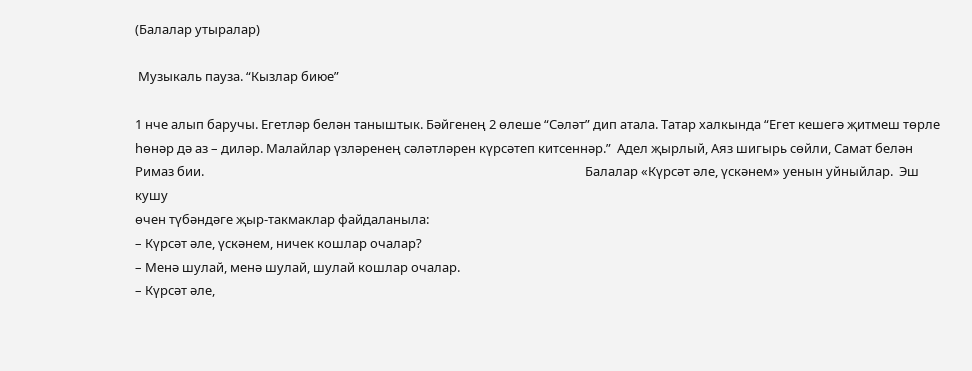(Балалар утыралар)

 Музыкаль пауза. “Кызлар биюе”

1 нче алып баручы. Егетләр белән таныштык. Бәйгенең 2 өлеше “Сәләт” дип атала. Татар халкында “Егет кешегә җитмеш төрле һөнәр дә аз – диләр. Малайлар үзләренең сәләтләрен күрсәтеп китсеннәр.”  Адел җырлый, Аяз шигырь сөйли, Самат белән Римаз бии.                                                                                                                               Балалар «Күрсәт әле, үскәнем» уенын уйныйлар.  Эш кушу
өчен түбәндәге җыр-такмаклар файдаланыла:
– Күрсәт әле, үскәнем, ничек кошлар очалар?
– Менә шулай, менә шулай, шулай кошлар очалар.
– Күрсәт әле,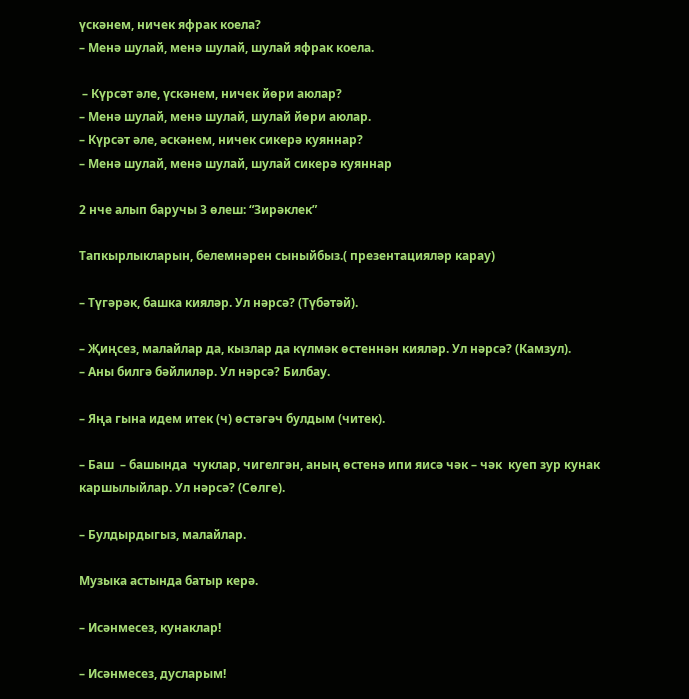үскәнем, ничек яфрак коела?
– Менә шулай, менә шулай, шулай яфрак коела.

 – Күрсәт әле, үскәнем, ничек йөри аюлар?
– Менә шулай, менә шулай, шулай йөри аюлар.                                                                                                                           – Күрсәт әле, әскәнем, ничек сикерә куяннар?
– Менә шулай, менә шулай, шулай сикерә куяннар

2 нче алып баручы 3 өлеш: “Зирәклек”

Тапкырлыкларын, белемнәрен сыныйбыз.( презентацияләр карау)

– Түгәрәк, башка кияләр. Ул нәрсә? (Түбәтәй).

– Җиңсез, малайлар да, кызлар да күлмәк өстеннән кияләр. Ул нәрсә? (Камзул).                                                             – Аны билгә бәйлиләр. Ул нәрсә? Билбау.

– Яңа гына идем итек (ч) өстәгәч булдым (читек).

– Баш  – башында  чуклар, чигелгән, аның өстенә ипи яисә чәк – чәк  куеп зур кунак каршылыйлар. Ул нәрсә? (Сөлге).

– Булдырдыгыз, малайлар.

Музыка астында батыр керә.

– Исәнмесез, кунаклар!

– Исәнмесез, дусларым!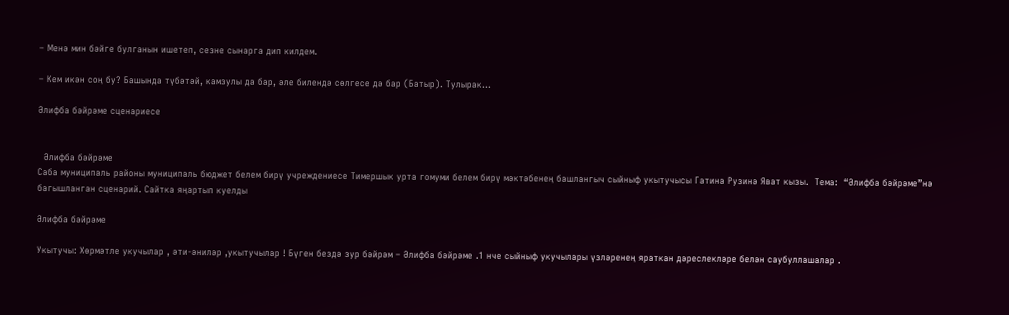– Менә мин бәйге булганын ишетеп, сезне сынарга дип килдем.

– Кем икән соң бу? Башында түбәтәй, камзулы да бар, әле билендә сөлгесе дә бар (Батыр). Тулырак…

Әлифба бәйрәме сценариесе


  Әлифба бәйрәме
Саба муниципаль районы муниципаль бюджет белем бирү учреждениесе Тимершык урта гомуми белем бирү мәктәбенең башлангыч сыйныф укытучысы Гатина Рузинә Яват кызы.  Тема:  “Әлифба бәйрәме”нә багышланган сценарий. Сайтка яңартып куелды

Әлифба бәйрәме

Укытучы: Хөрмәтле укучылар , әти-әниләр ,укытучылар ! Бүген бездә зур бәйрәм – Әлифба бәйрәме .1 нче сыйныф укучылары үзләренең яраткан дәреслекләре белән саубуллашалар .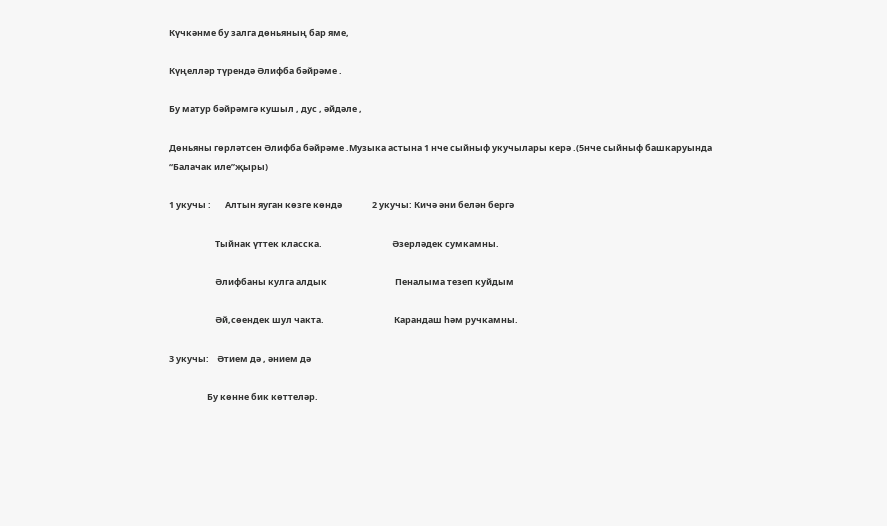Күчкәнме бу залга дөньяның бар яме,

Күңелләр түрендә Әлифба бәйрәме .

Бу матур бәйрәмгә кушыл , дус , әйдәле ,

Дөньяны гөрләтсен Әлифба бәйрәме .Музыка астына 1 нче сыйныф укучылары керә .(5нче сыйныф башкаруында “Балачак иле”җыры)

1 укучы :       Алтын яуган көзге көндә               2 укучы: Кичә әни белән бергә

                       Тыйнак үттек класска.                                   Әзерләдек сумкамны.

                       Әлифбаны кулга алдык                                  Пеналыма тезеп куйдым

                       Әй,сөендек шул чакта.                                   Карандаш һәм ручкамны.

3 укучы:    Әтием дә , әнием дә

                   Бу көнне бик көттеләр.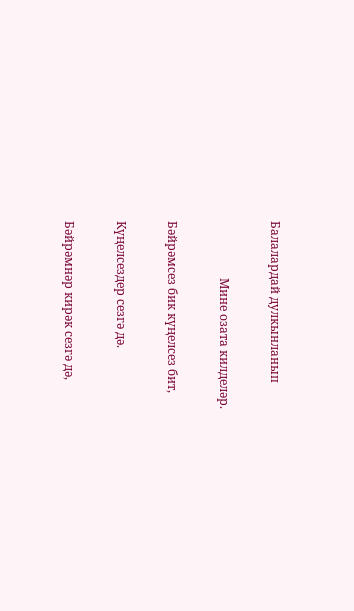Балалардай дулкынланып

                   Мине озата килделәр.

Бәйрәмсез бик күңелсез бит,

Күңелсездер сезгә дә.

Бәйрәмнәр кирәк сезгә дә,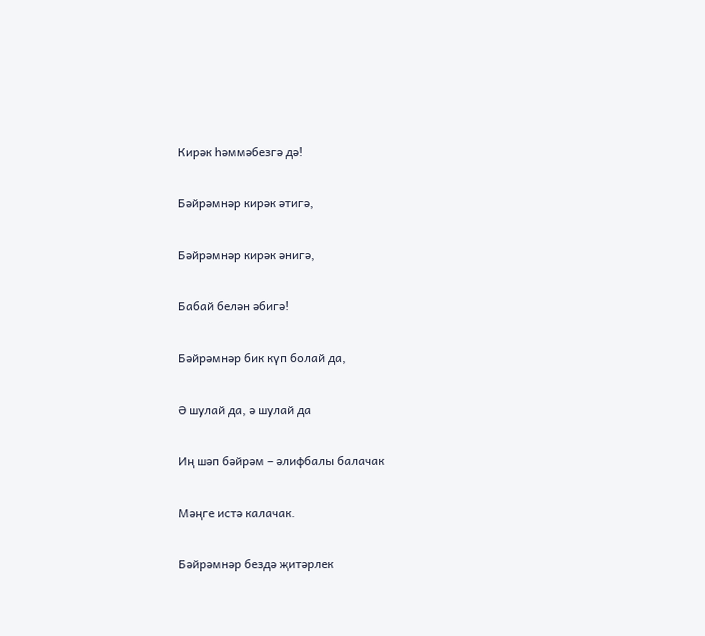Кирәк һәммәбезгә дә!

Бәйрәмнәр кирәк әтигә,

Бәйрәмнәр кирәк әнигә,

Бабай белән әбигә!

Бәйрәмнәр бик күп болай да,

Ә шулай да, ә шулай да

Иң шәп бәйрәм – әлифбалы балачак

Мәңге истә калачак.

Бәйрәмнәр бездә җитәрлек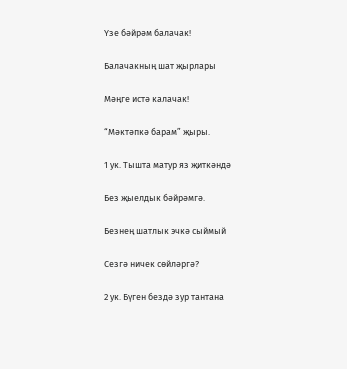Үзе бәйрәм балачак!

Балачакның шат җырлары

Мәңге истә калачак!

“Мәктәпкә барам” җыры.

1 ук. Тышта матур яз җиткәндә

Без җыелдык бәйрәмгә.

Безнең шатлык эчкә сыймый

Сезгә ничек сөйләргә?

2 ук. Бүген бездә зур тантана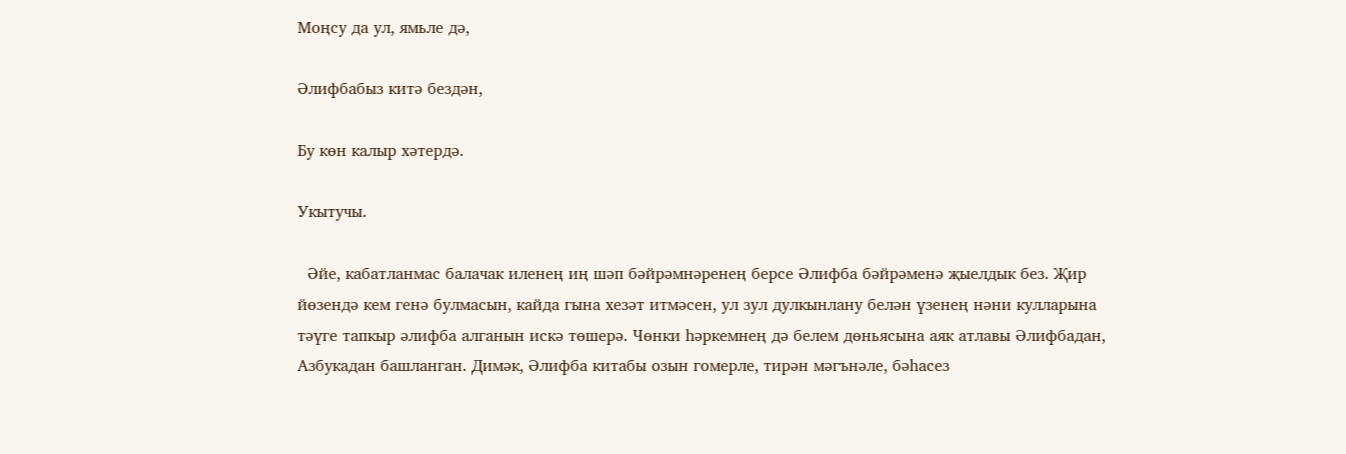Моңсу да ул, ямьле дә,

Әлифбабыз китә бездән,

Бу көн калыр хәтердә.

Укытучы.

  Әйе, кабатланмас балачак иленең иң шәп бәйрәмнәренең берсе Әлифба бәйрәменә җыелдык без. Җир йөзендә кем генә булмасын, кайда гына хезәт итмәсен, ул зул дулкынлану белән үзенең нәни кулларына тәүге тапкыр әлифба алганын искә төшерә. Чөнки һәркемнең дә белем дөньясына аяк атлавы Әлифбадан, Азбукадан башланган. Димәк, Әлифба китабы озын гомерле, тирән мәгънәле, бәһасез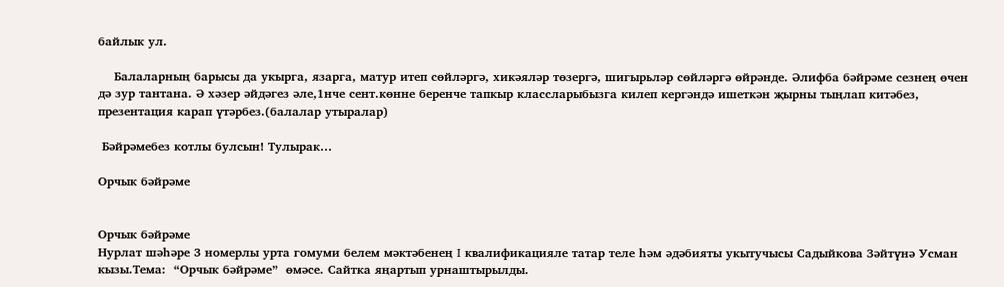байлык ул.

    Балаларның барысы да укырга, язарга, матур итеп сөйләргә, хикәяләр төзергә, шигырьләр сөйләргә өйрәнде. Әлифба бәйрәме сезнең өчен дә зур тантана. Ә хәзер әйдәгез әле,1нче сент.көнне беренче тапкыр классларыбызга килеп кергәндә ишеткән җырны тыңлап китәбез, презентация карап үтәрбез.(балалар утыралар)

 Бәйрәмебез котлы булсын! Тулырак…

Орчык бәйрәме


Орчык бәйрәме
Нурлат шәһәре 3 номерлы урта гомуми белем мәктәбенең I квалификацияле татар теле һәм әдәбияты укытучысы Садыйкова Зәйтүнә Усман кызы.Тема:  “Орчык бәйрәме”  өмәсе. Сайтка яңартып урнаштырылды.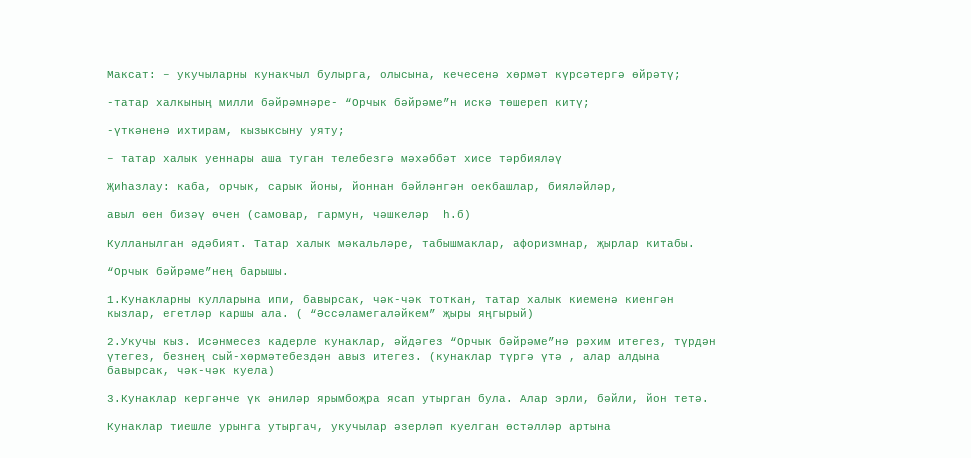Максат: – укучыларны кунакчыл булырга, олысына, кечесенә хөрмәт күрсәтергә өйрәтү;

-татар халкының милли бәйрәмнәре- “Орчык бәйрәме”н искә төшереп китү;

-үткәненә ихтирам, кызыксыну уяту;

– татар халык уеннары аша туган телебезгә мәхәббәт хисе тәрбияләү

Җиһазлау: каба, орчык, сарык йоны, йоннан бәйләнгән оекбашлар, бияләйләр,

авыл өен бизәү өчен (самовар, гармун, чәшкеләр  һ.б)

Кулланылган әдәбият. Татар халык мәкальләре, табышмаклар, афоризмнар, җырлар китабы.

“Орчык бәйрәме”нең барышы.

1.Кунакларны кулларына ипи, бавырсак, чәк-чәк тоткан, татар халык киеменә киенгән кызлар, егетләр каршы ала. ( “Әссәламегаләйкем” җыры яңгырый)

2.Укучы кыз. Исәнмесез кадерле кунаклар, әйдәгез “Орчык бәйрәме”нә рәхим итегез, түрдән үтегез, безнең сый-хөрмәтебездән авыз итегез. (кунаклар түргә үтә , алар алдына бавырсак, чәк-чәк куела)

3.Кунаклар кергәнче үк әниләр ярымбоҗра ясап утырган була. Алар эрли, бәйли, йон тетә.

Кунаклар тиешле урынга утыргач, укучылар әзерләп куелган өстәлләр артына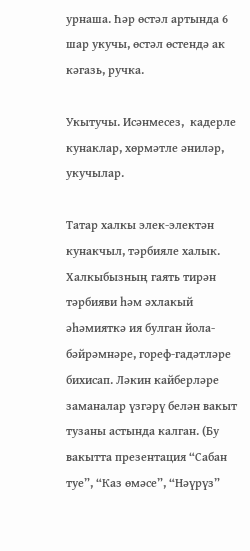урнаша. Һәр өстәл артында 6 шар укучы, өстәл өстендә ак кәгазь, ручка.

Укытучы. Исәнмесез,  кадерле кунаклар, хөрмәтле әниләр, укучылар.

Татар халкы элек-электән кунакчыл, тәрбияле халык. Халкыбызның гаять тирән тәрбияви һәм әхлакый әһәмияткә ия булган йола-бәйрәмнәре, гореф-гадәтләре бихисап. Ләкин кайберләре заманалар үзгәрү белән вакыт тузаны астында калган. (Бу вакытта презентация “Сабан туе”, “Каз өмәсе”, “Нәүрүз”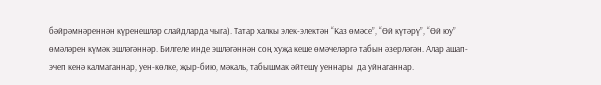бәйрәмнәреннән күренешләр слайдларда чыга). Татар халкы элек-электән “Каз өмәсе”, “Өй күтәрү”, “Өй юу” өмәләрен күмәк эшләгәннәр. Билгеле инде эшләгәннән соң хуҗа кеше өмәчеләргә табын әзерләгән. Алар ашап-эчеп кенә калмаганнар, уен-көлке, җыр-бию, мәкаль, табышмак әйтешү уеннары  да уйнаганнар.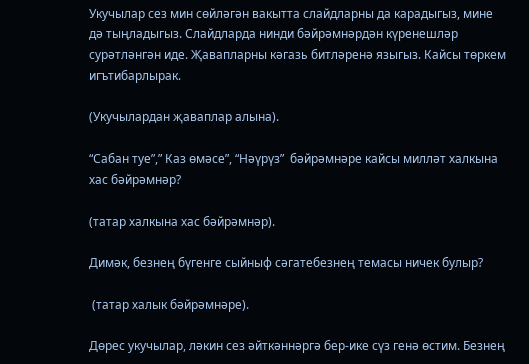Укучылар сез мин сөйләгән вакытта слайдларны да карадыгыз, мине дә тыңладыгыз. Слайдларда нинди бәйрәмнәрдән күренешләр сурәтләнгән иде. Җавапларны кәгазь битләренә языгыз. Кайсы төркем игътибарлырак.

(Укучылардан җаваплар алына).

“Сабан туе”,” Каз өмәсе”, “Нәүрүз”  бәйрәмнәре кайсы милләт халкына хас бәйрәмнәр?

(татар халкына хас бәйрәмнәр).

Димәк, безнең бүгенге сыйныф сәгатебезнең темасы ничек булыр?

 (татар халык бәйрәмнәре).

Дөрес укучылар, ләкин сез әйткәннәргә бер-ике сүз генә өстим. Безнең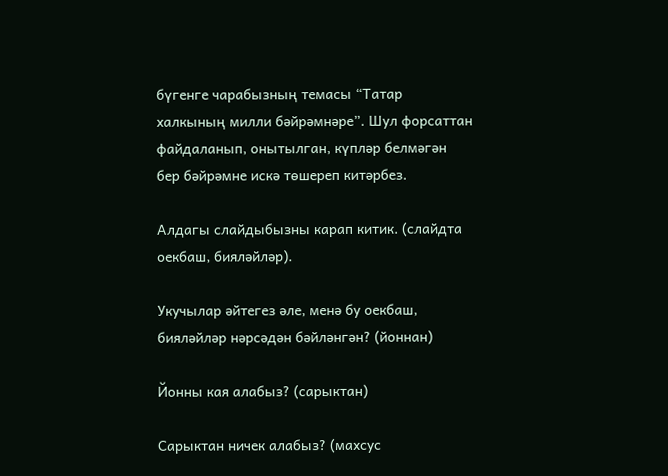бүгенге чарабызның темасы “Татар халкының милли бәйрәмнәре”. Шул форсаттан файдаланып, онытылган, күпләр белмәгән бер бәйрәмне искә төшереп китәрбез.

Алдагы слайдыбызны карап китик. (слайдта оекбаш, бияләйләр).

Укучылар әйтегез әле, менә бу оекбаш, бияләйләр нәрсәдән бәйләнгән? (йоннан)

Йонны кая алабыз? (сарыктан)

Сарыктан ничек алабыз? (махсус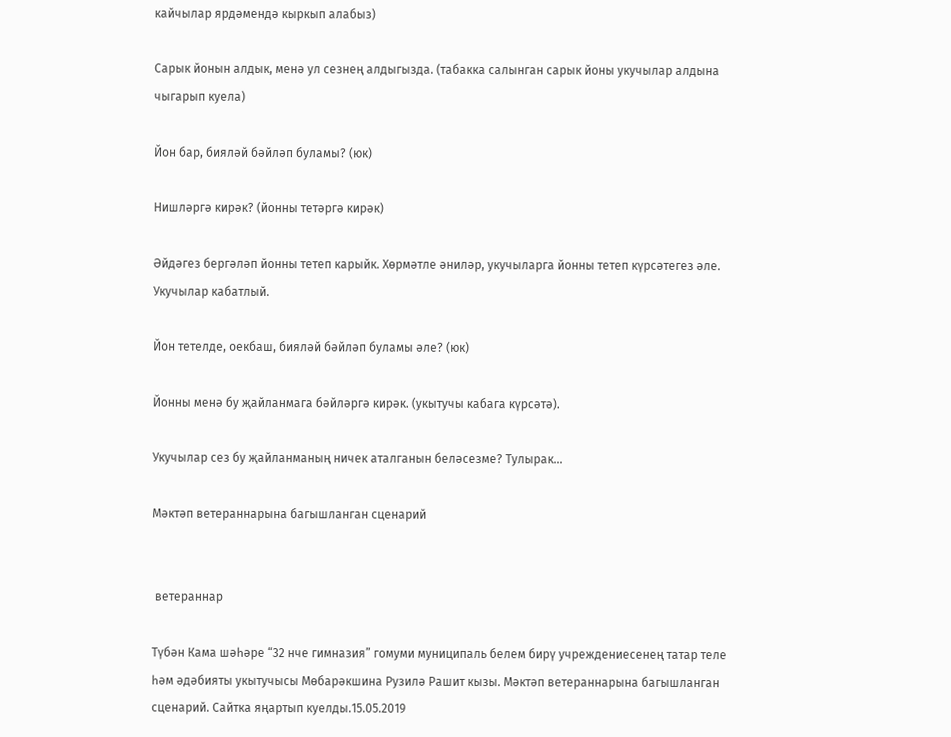кайчылар ярдәмендә кыркып алабыз)

Сарык йонын алдык, менә ул сезнең алдыгызда. (табакка салынган сарык йоны укучылар алдына чыгарып куела)

Йон бар, бияләй бәйләп буламы? (юк)

Нишләргә кирәк? (йонны тетәргә кирәк)

Әйдәгез бергәләп йонны тетеп карыйк. Хөрмәтле әниләр, укучыларга йонны тетеп күрсәтегез әле. Укучылар кабатлый.

Йон тетелде, оекбаш, бияләй бәйләп буламы әле? (юк)

Йонны менә бу җайланмага бәйләргә кирәк. (укытучы кабага күрсәтә).

Укучылар сез бу җайланманың ничек аталганын беләсезме? Тулырак…

Мәктәп ветераннарына багышланган сценарий


 ветераннар

Түбән Кама шәһәре “32 нче гимназия” гомуми муниципаль белем бирү учреждениесенең татар теле һәм әдәбияты укытучысы Мөбарәкшина Рузилә Рашит кызы. Мәктәп ветераннарына багышланган сценарий. Сайтка яңартып куелды.15.05.2019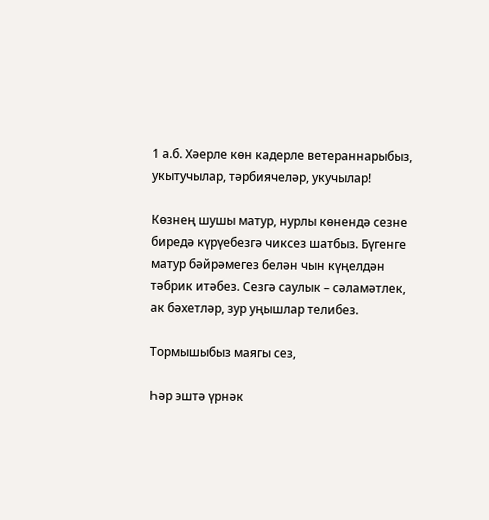1 а.б. Хәерле көн кадерле ветераннарыбыз, укытучылар, тәрбиячеләр, укучылар!

Көзнең шушы матур, нурлы көнендә сезне биредә күрүебезгә чиксез шатбыз. Бүгенге матур бәйрәмегез белән чын күңелдән тәбрик итәбез. Сезгә саулык – сәламәтлек, ак бәхетләр, зур уңышлар телибез.

Тормышыбыз маягы сез,

Һәр эштә үрнәк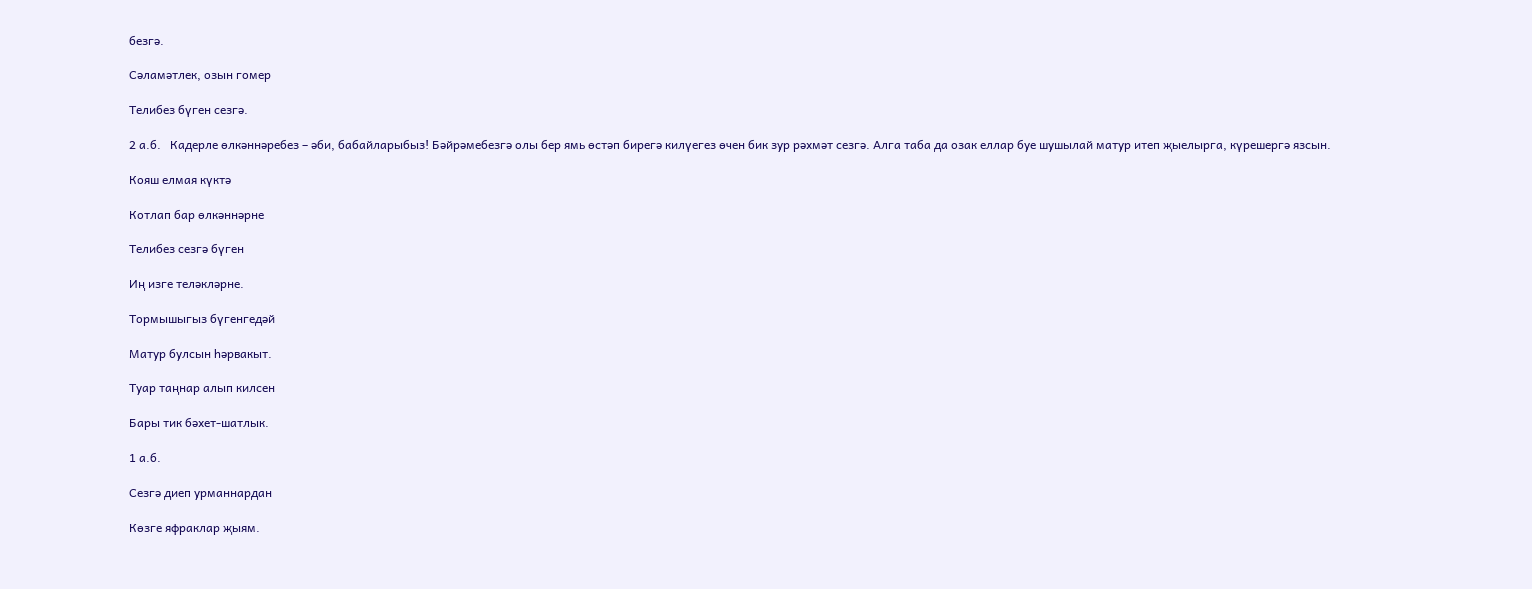безгә.

Сәламәтлек, озын гомер

Телибез бүген сезгә.

2 а.б.   Кадерле өлкәннәребез – әби, бабайларыбыз! Бәйрәмебезгә олы бер ямь өстәп бирегә килүегез өчен бик зур рәхмәт сезгә. Алга таба да озак еллар буе шушылай матур итеп җыелырга, күрешергә язсын.

Кояш елмая күктә

Котлап бар өлкәннәрне

Телибез сезгә бүген

Иң изге теләкләрне.

Тормышыгыз бүгенгедәй

Матур булсын һәрвакыт.

Туар таңнар алып килсен

Бары тик бәхет-шатлык.

1 а.б.

Сезгә диеп урманнардан

Көзге яфраклар җыям.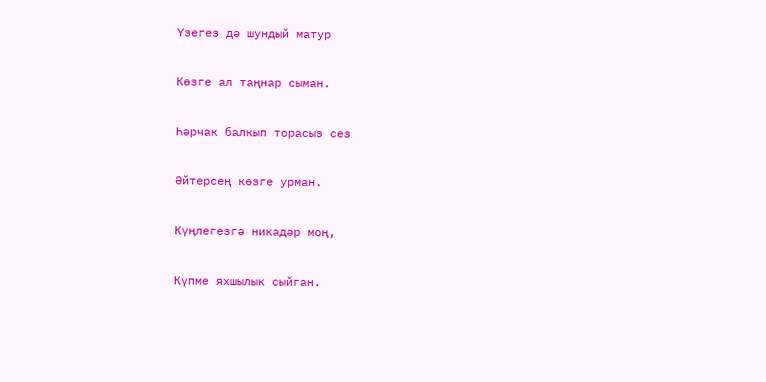Үзегез дә шундый матур

Көзге ал таңнар сыман.

Һәрчак балкып торасыз сез

Әйтерсең көзге урман.

Күңлегезгә никадәр моң,

Күпме яхшылык сыйган.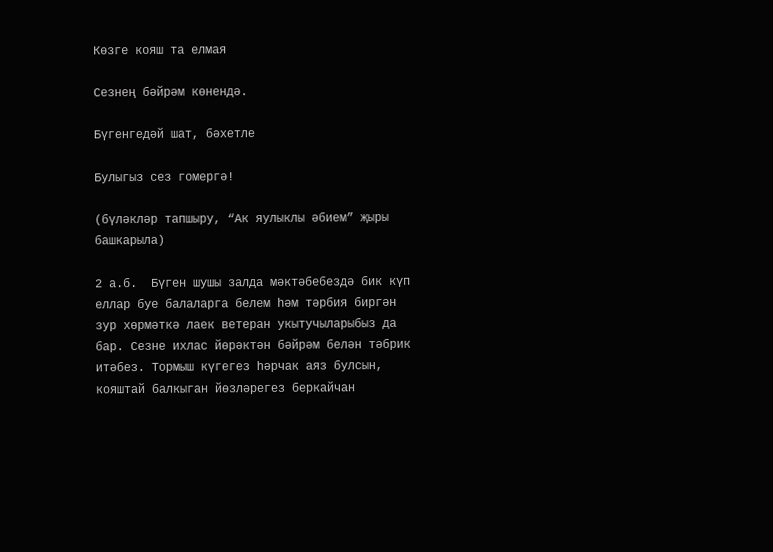Көзге кояш та елмая

Сезнең бәйрәм көнендә.

Бүгенгедәй шат, бәхетле

Булыгыз сез гомергә!

(бүләкләр тапшыру, “Ак яулыклы әбием” җыры башкарыла)

2 а.б.  Бүген шушы залда мәктәбебездә бик күп еллар буе балаларга белем һәм тәрбия биргән зур хөрмәткә лаек ветеран укытучыларыбыз да бар. Сезне ихлас йөрәктән бәйрәм белән тәбрик итәбез. Тормыш күгегез һәрчак аяз булсын, кояштай балкыган йөзләрегез беркайчан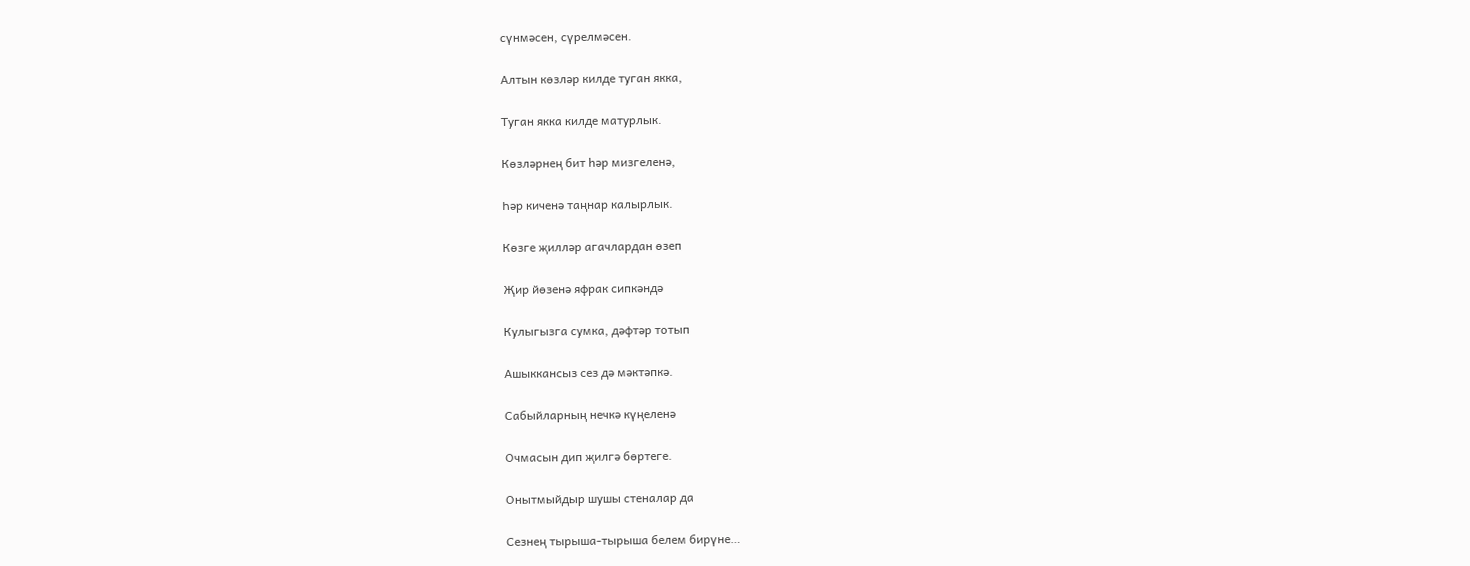сүнмәсен, сүрелмәсен.

Алтын көзләр килде туган якка,

Туган якка килде матурлык.

Көзләрнең бит һәр мизгеленә,

Һәр киченә таңнар калырлык.

Көзге җилләр агачлардан өзеп

Җир йөзенә яфрак сипкәндә

Кулыгызга сумка, дәфтәр тотып

Ашыккансыз сез дә мәктәпкә.

Сабыйларның нечкә күңеленә

Очмасын дип җилгә бөртеге.

Онытмыйдыр шушы стеналар да

Сезнең тырыша-тырыша белем бирүне…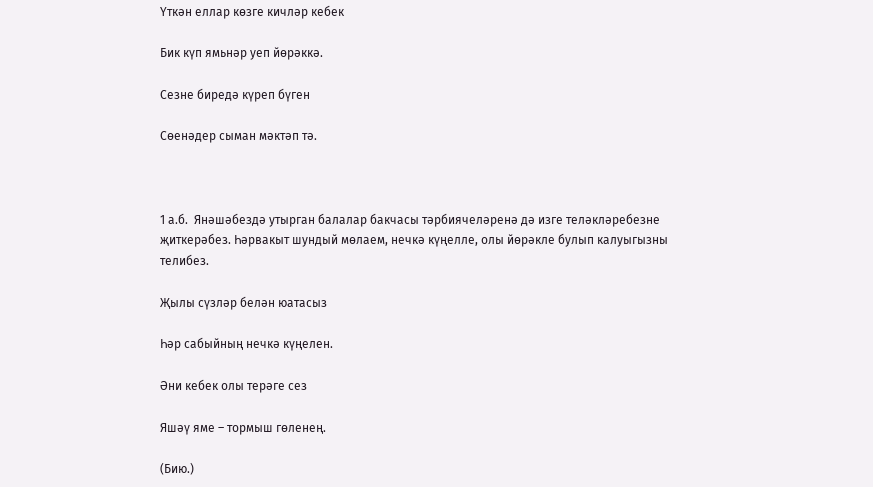Үткән еллар көзге кичләр кебек

Бик күп ямьнәр уеп йөрәккә.

Сезне биредә күреп бүген

Сөенәдер сыман мәктәп тә.



1 а.б.  Янәшәбездә утырган балалар бакчасы тәрбиячеләренә дә изге теләкләребезне җиткерәбез. Һәрвакыт шундый мөлаем, нечкә күңелле, олы йөрәкле булып калуыгызны телибез.

Җылы сүзләр белән юатасыз

Һәр сабыйның нечкә күңелен.

Әни кебек олы терәге сез

Яшәү яме – тормыш гөленең.

(Бию.)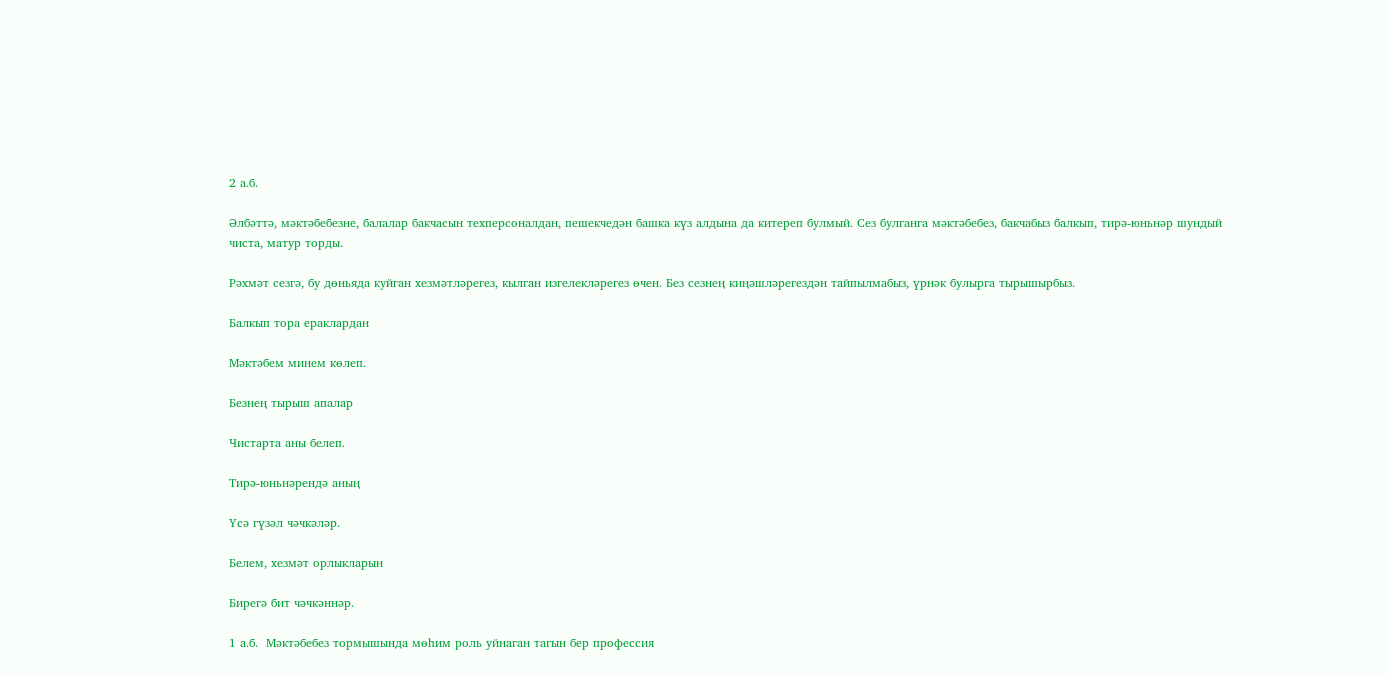2 а.б.

Әлбәттә, мәктәбебезне, балалар бакчасын техперсоналдан, пешекчедән башка күз алдына да китереп булмый. Сез булганга мәктәбебез, бакчабыз балкып, тирә-юньнәр шундый чиста, матур торды.

Рәхмәт сезгә, бу дөньяда куйган хезмәтләрегез, кылган изгелекләрегез өчен. Без сезнең киңәшләрегездән тайпылмабыз, үрнәк булырга тырышырбыз.

Балкып тора ераклардан

Мәктәбем минем көлеп.

Безнең тырыш апалар

Чистарта аны белеп.

Тирә-юньнәрендә аның

Үсә гүзәл чәчкәләр.

Белем, хезмәт орлыкларын

Бирегә бит чәчкәннәр.

1 а.б.  Мәктәбебез тормышында мөһим роль уйнаган тагын бер профессия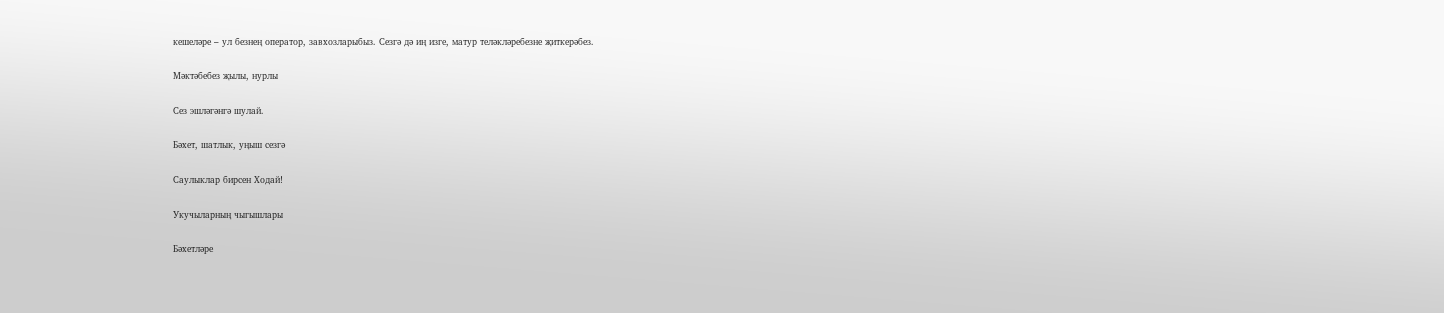кешеләре – ул безнең оператор, завхозларыбыз. Сезгә дә иң изге, матур теләкләребезне җиткерәбез.

Мәктәбебез җылы, нурлы

Сез эшләгәнгә шулай.

Бәхет, шатлык, уңыш сезгә

Саулыклар бирсен Ходай!

Укучыларның чыгышлары

Бәхетләре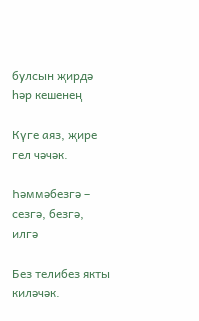булсын җирдә һәр кешенең

Күге аяз, җире гел чәчәк.

Һәммәбезгә – сезгә, безгә, илгә

Без телибез якты киләчәк.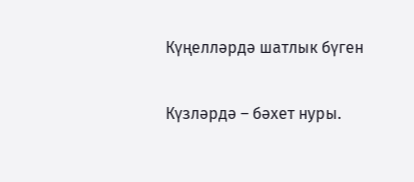Күңелләрдә шатлык бүген

Күзләрдә – бәхет нуры.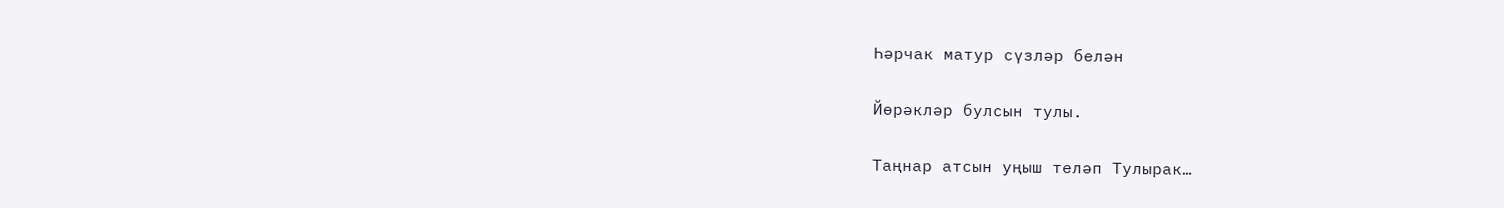Һәрчак матур сүзләр белән

Йөрәкләр булсын тулы.

Таңнар атсын уңыш теләп Тулырак…